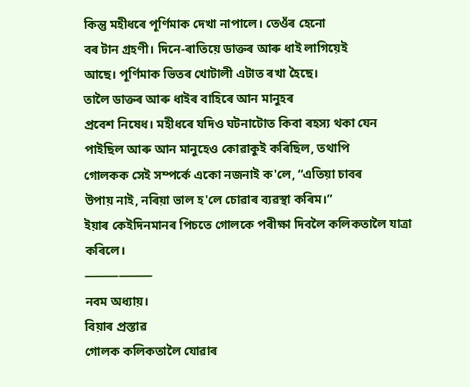কিন্তু মহীধৰে পূৰ্ণিমাক দেখা নাপালে। তেওঁৰ হেনো
বৰ টান গ্ৰহণী। দিনে-ৰাতিয়ে ডাক্তৰ আৰু ধাই লাগিয়েই
আছে। পূৰ্ণিমাক ভিতৰ খোটালী এটাত ৰখা হৈছে।
তালৈ ডাক্তৰ আৰু ধাইৰ বাহিৰে আন মানুহৰ
প্ৰবেশ নিষেধ। মহীধৰে যদিও ঘটনাটোত কিবা ৰহস্য থকা যেন
পাইছিল আৰু আন মানুহেও কোৱাকুই কৰিছিল, তথাপি
গোলকক সেই সম্পৰ্কে একো নজনাই ক'লে, “এতিয়া চাবৰ
উপায় নাই, নৰিয়া ভাল হ'লে চোৱাৰ ব্যৱস্থা কৰিম।”
ইয়াৰ কেইদিনমানৰ পিচতে গোলকে পৰীক্ষা দিবলৈ কলিকতালৈ যাত্ৰা কৰিলে।
⸻⸻
নবম অধ্যায়।
বিয়াৰ প্ৰস্তাৱ
গোলক কলিকতালৈ যোৱাৰ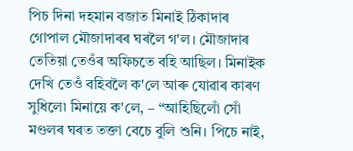পিচ দিনা দহমান বজাত মিনাই ঠিকাদাৰ গোপাল মৌজাদাৰৰ ঘৰলৈ গ'ল। মৌজাদাৰ তেতিয়া তেওঁৰ অফিচতে বহি আছিল। মিনাইক দেখি তেওঁ বহিবলৈ ক'লে আৰু যোৱাৰ কাৰণ সুধিলে৷ মিনায়ে ক'লে, – “আহিছিলোঁ সোঁ মণ্ডলৰ ঘৰত তক্তা বেচে বুলি শুনি। পিচে নাই,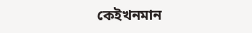কেইখনমান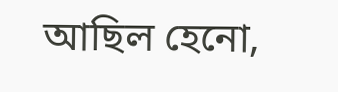আছিল হেনো,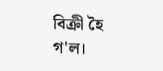বিক্ৰী হৈ গ'ল।